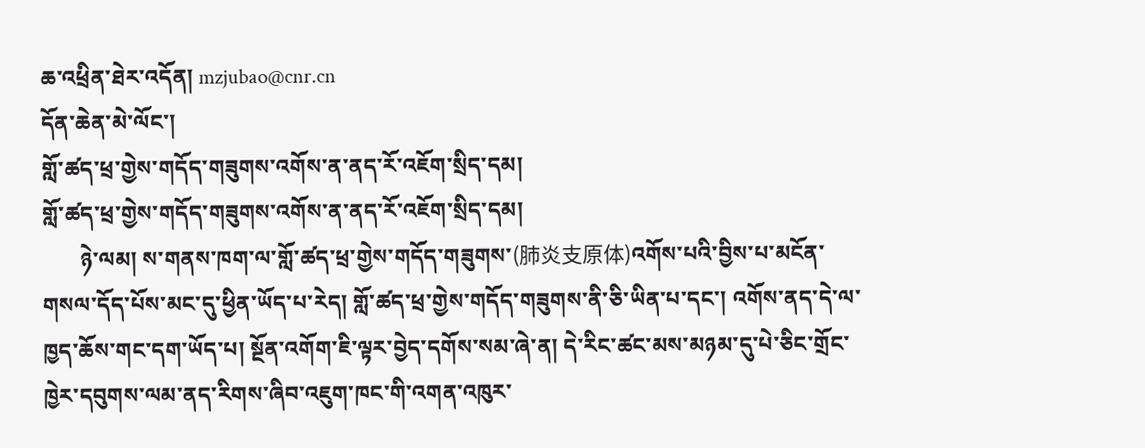ཆ་འཕྲིན་ཐེར་འདོན། mzjubao@cnr.cn
དོན་ཆེན་མེ་ལོང་།
གློ་ཚད་ཕྲ་གྱེས་གདོད་གཟུགས་འགོས་ན་ནད་རོ་འཇོག་སྲིད་དམ།
གློ་ཚད་ཕྲ་གྱེས་གདོད་གཟུགས་འགོས་ན་ནད་རོ་འཇོག་སྲིད་དམ།
       ཉེ་ལམ། ས་གནས་ཁག་ལ་གློ་ཚད་ཕྲ་གྱེས་གདོད་གཟུགས་(肺炎支原体)འགོས་པའི་བྱིས་པ་མངོན་གསལ་དོད་པོས་མང་དུ་ཕྱིན་ཡོད་པ་རེད། གློ་ཚད་ཕྲ་གྱེས་གདོད་གཟུགས་ནི་ཅི་ཡིན་པ་དང་། འགོས་ནད་དེ་ལ་ཁྱད་ཆོས་གང་དག་ཡོད་པ། སྔོན་འགོག་ཇི་ལྟར་བྱེད་དགོས་སམ་ཞེ་ན། དེ་རིང་ཚང་མས་མཉམ་དུ་པེ་ཅིང་གྲོང་ཁྱེར་དབུགས་ལམ་ནད་རིགས་ཞིབ་འཇུག་ཁང་གི་འགན་འཁུར་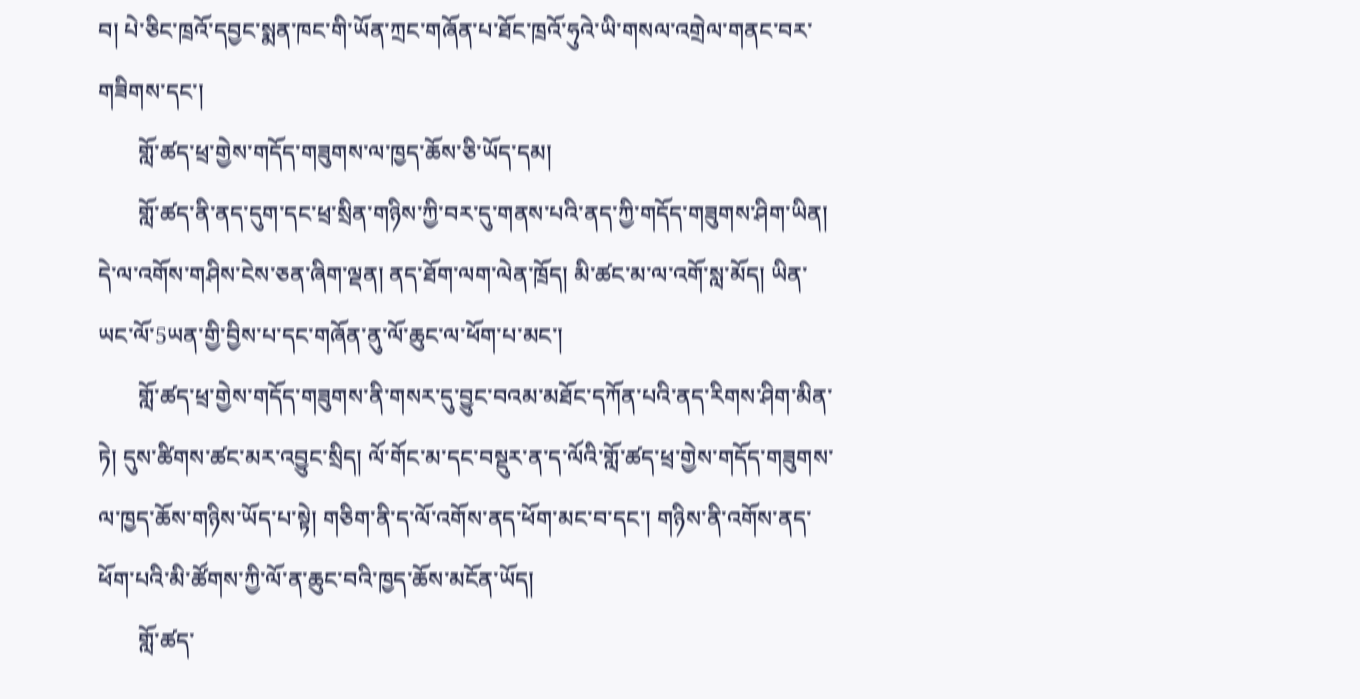བ། པེ་ཅིང་ཁྲའོ་དབྱང་སྨན་ཁང་གི་ཡོན་ཀྲང་གཞོན་པ་ཐོང་ཁྲའོ་ཧུའེ་ཡི་གསལ་འགྲེལ་གནང་བར་གཟིགས་དང་།
       གློ་ཚད་ཕྲ་གྱེས་གདོད་གཟུགས་ལ་ཁྱད་ཆོས་ཅི་ཡོད་དམ།
       གློ་ཚད་ནི་ནད་དུག་དང་ཕྲ་སྲིན་གཉིས་ཀྱི་བར་དུ་གནས་པའི་ནད་ཀྱི་གདོད་གཟུགས་ཤིག་ཡིན། དེ་ལ་འགོས་གཤིས་ངེས་ཅན་ཞིག་ལྡན། ནད་ཐོག་ལག་ལེན་ཁྲོད། མི་ཚང་མ་ལ་འགོ་སླ་མོད། ཡིན་ཡང་ལོ་5ཡན་གྱི་བྱིས་པ་དང་གཞོན་ནུ་ལོ་ཆུང་ལ་ཕོག་པ་མང་།
       གློ་ཚད་ཕྲ་གྱེས་གདོད་གཟུགས་ནི་གསར་དུ་བྱུང་བའམ་མཐོང་དཀོན་པའི་ནད་རིགས་ཤིག་མིན་ཏེ། དུས་ཚིགས་ཚང་མར་འབྱུང་སྲིད། ལོ་གོང་མ་དང་བསྡུར་ན་ད་ལོའི་གློ་ཚད་ཕྲ་གྱེས་གདོད་གཟུགས་ལ་ཁྱད་ཆོས་གཉིས་ཡོད་པ་སྟེ། གཅིག་ནི་ད་ལོ་འགོས་ནད་ཕོག་མང་བ་དང་། གཉིས་ནི་འགོས་ནད་ཕོག་པའི་མི་ཚོགས་ཀྱི་ལོ་ན་ཆུང་བའི་ཁྱད་ཆོས་མངོན་ཡོད།
       གློ་ཚད་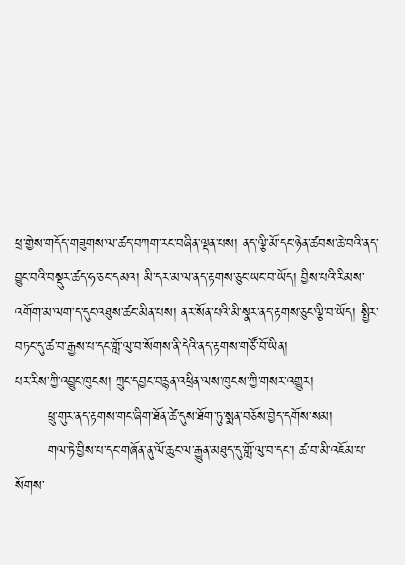ཕྲ་གྱེས་གདོད་གཟུགས་ལ་ཚད་བཀག་རང་བཞིན་ལྡན་པས། ནད་ལྕི་མོ་དང་ཉེན་ཚབས་ཆེ་བའི་ནད་བྱུང་བའི་བསྡུར་ཚད་ཧ་ཅང་དམའ། མི་དར་མ་ལ་ནད་རྟགས་ཅུང་ཡང་བ་ཡོད། བྱིས་པའི་རིམས་འགོག་མ་ལག་ད་དུང་འཐུས་ཚང་མིན་པས། ནར་སོན་པའི་མི་སྣར་ནད་རྟགས་ཅུང་ལྕི་བ་ཡོད། སྤྱིར་བཏང་དུ་ཚ་བ་རྒྱས་པ་དང་གློ་ལུ་བ་སོགས་ནི་དེའི་ནད་རྟགས་གཙོ་བོ་ཡིན།
པར་རིས་ཀྱི་འབྱུང་ཁུངས། ཀྲུང་དབྱང་བརྙན་འཕྲིན་ལས་ཁུངས་ཀྱི་གསར་འགྱུར།
       ཕྲུ་གུར་ནད་རྟགས་གང་ཞིག་ཐོན་ཚེ་དུས་ཐོག་ཏུ་སྨན་བཅོས་བྱེད་དགོས་སམ།
       གལ་ཏེ་བྱིས་པ་དང་གཞོན་ནུ་ལོ་ཆུང་ལ་རྒྱུན་མཐུད་དུ་གློ་ལུ་བ་དང་། ཚ་བ་མི་འཇོམ་པ་སོགས་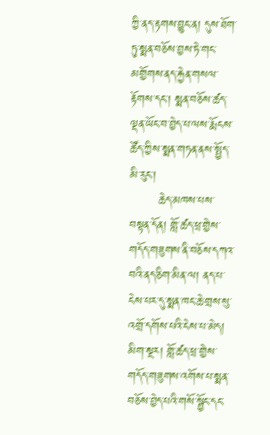ཀྱི་ནད་རྟགས་བྱུང་ན། དུས་ཐོག་ཏུ་སྨན་བཅོས་བྱས་ཏེ་གང་མགྱོགས་ནད་རྐྱེན་གསལ་རྟོགས་དང་། སྨན་བཅོས་ཚད་ལྡན་ཡོང་བ་བྱེད་པ་ལས་རྨོངས་ཚོད་ཀྱིས་སྨན་གཏན་ནས་སྤྱོད་མི་རུང་།
       ཆེད་མཁས་པས་བསྟན་དོན། གློ་ཚད་ཕྲ་གྱེས་གདོད་གཟུགས་ནི་བཅོས་དཀའ་བའི་ནད་ཅིག་མིན་ལ། ནད་པ་ངེས་པར་དུ་སྨན་ཁང་ཆེ་གྲས་སུ་འགྲོ་དགོས་པའི་ངེས་པ་མེད། མིག་སྔར། གློ་ཚད་ཕྲ་གྱེས་གདོད་གཟུགས་འགོས་པ་སྨན་བཅོས་བྱེད་པའི་གསོ་སྦྱོང་དང་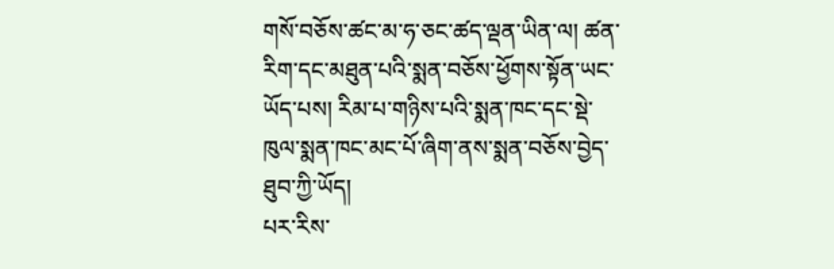གསོ་བཅོས་ཚང་མ་ཧ་ཅང་ཚད་ལྡན་ཡིན་ལ། ཚན་རིག་དང་མཐུན་པའི་སྨན་བཅོས་ཕྱོགས་སྟོན་ཡང་ཡོད་པས། རིམ་པ་གཉིས་པའི་སྨན་ཁང་དང་སྡེ་ཁུལ་སྨན་ཁང་མང་པོ་ཞིག་ནས་སྨན་བཅོས་བྱེད་ཐུབ་ཀྱི་ཡོད།
པར་རིས་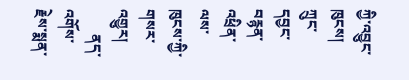ཀྱི་འབྱུང་ཁུངས། ཀྲུང་དབྱང་བརྙན་འཕྲིན་ལས་ཁུངས་ཀྱི་གསར་འགྱུར།
       ནད་འགོས་རྗེས་སྨན་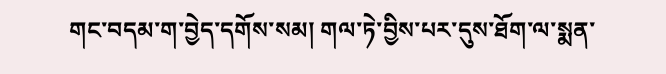གང་བདམ་ག་བྱེད་དགོས་སམ། གལ་ཏེ་བྱིས་པར་དུས་ཐོག་ལ་སྨན་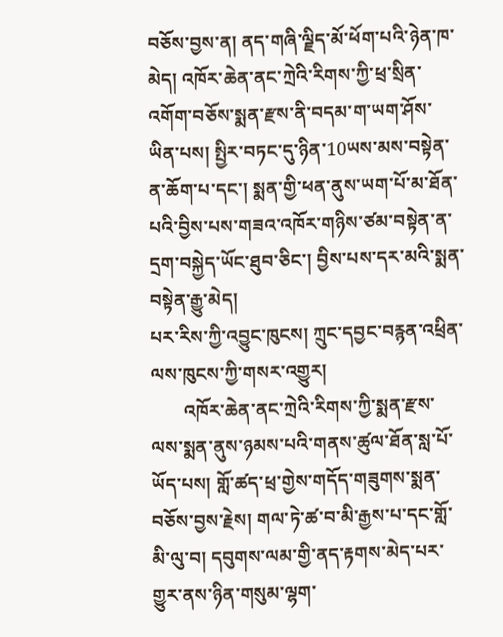བཅོས་བྱས་ན། ནད་གཞི་ལྗིད་མོ་ཕོག་པའི་ཉེན་ཁ་མེད། འཁོར་ཆེན་ནང་ཀྲེའི་རིགས་ཀྱི་ཕྲ་སྲིན་འགོག་བཅོས་སྨན་རྫས་ནི་བདམ་ག་ཡག་ཤོས་ཡིན་པས། སྤྱིར་བཏང་དུ་ཉིན་10ཡས་མས་བསྟེན་ན་ཆོག་པ་དང་། སྨན་གྱི་ཕན་ནུས་ཡག་པོ་མ་ཐོན་པའི་བྱིས་པས་གཟའ་འཁོར་གཉིས་ཙམ་བསྟེན་ན་དྲག་བསྐྱེད་ཡོང་ཐུབ་ཅིང་། བྱིས་པས་དར་མའི་སྨན་བསྟེན་རྒྱུ་མེད།
པར་རིས་ཀྱི་འབྱུང་ཁུངས། ཀྲུང་དབྱང་བརྙན་འཕྲིན་ལས་ཁུངས་ཀྱི་གསར་འགྱུར།
       འཁོར་ཆེན་ནང་ཀྲེའི་རིགས་ཀྱི་སྨན་རྫས་ལས་སྨན་ནུས་ཉམས་པའི་གནས་ཚུལ་ཐོན་སླ་པོ་ཡོད་པས། གློ་ཚད་ཕྲ་གྱེས་གདོད་གཟུགས་སྨན་བཅོས་བྱས་རྗེས། གལ་ཏེ་ཚ་བ་མི་རྒྱས་པ་དང་གློ་མི་ལུ་བ། དབུགས་ལམ་གྱི་ནད་རྟགས་མེད་པར་གྱུར་ནས་ཉིན་གསུམ་ལྷག་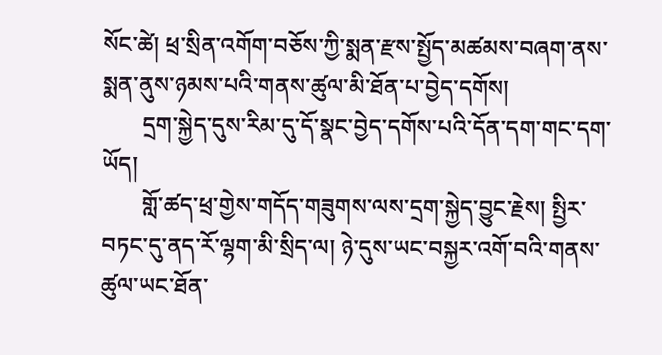སོང་ཚེ། ཕྲ་སྲིན་འགོག་བཅོས་ཀྱི་སྨན་རྫས་སྤྱོད་མཚམས་བཞག་ནས་སྨན་ནུས་ཉམས་པའི་གནས་ཚུལ་མི་ཐོན་པ་བྱེད་དགོས།
       དྲག་སྐྱེད་དུས་རིམ་དུ་དོ་སྣང་བྱེད་དགོས་པའི་དོན་དག་གང་དག་ཡོད།
       གློ་ཚད་ཕྲ་གྱེས་གདོད་གཟུགས་ལས་དྲག་སྐྱེད་བྱུང་རྗེས། སྤྱིར་བཏང་དུ་ནད་རོ་ལྷག་མི་སྲིད་ལ། ཉེ་དུས་ཡང་བསྐྱར་འགོ་བའི་གནས་ཚུལ་ཡང་ཐོན་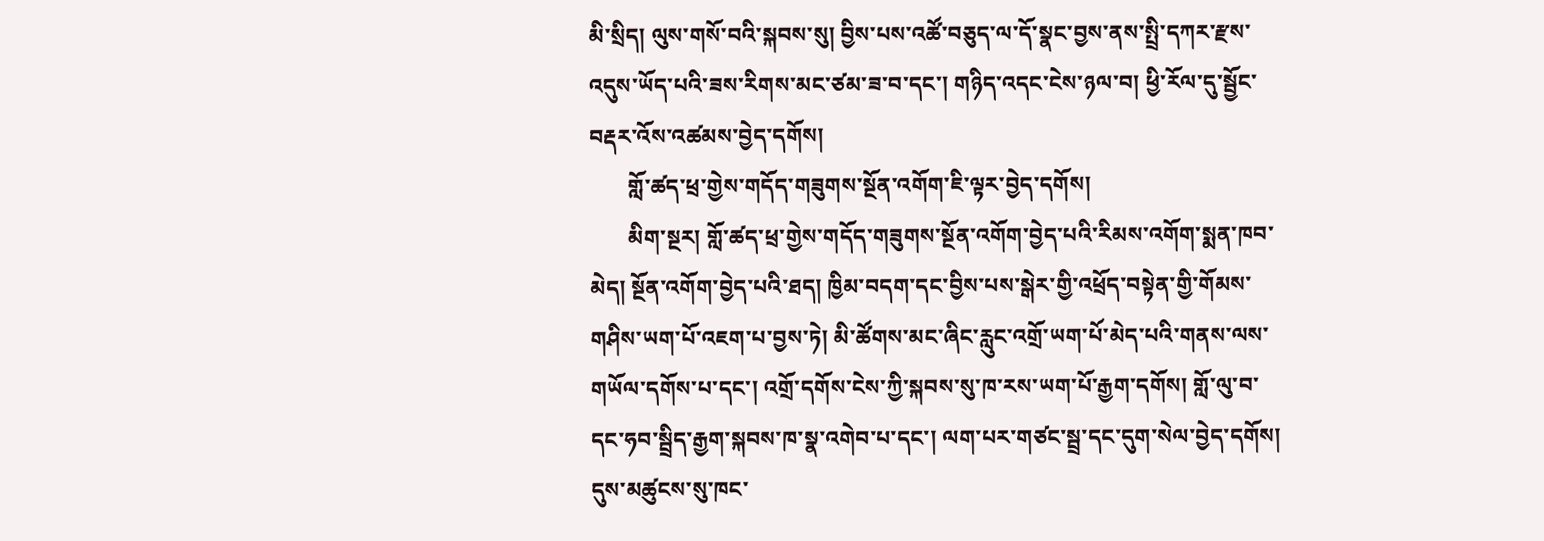མི་སྲིད། ལུས་གསོ་བའི་སྐབས་སུ། བྱིས་པས་འཚོ་བཅུད་ལ་དོ་སྣང་བྱས་ནས་སྤྲི་དཀར་རྫས་འདུས་ཡོད་པའི་ཟས་རིགས་མང་ཙམ་ཟ་བ་དང་། གཉིད་འདང་ངེས་ཉལ་བ། ཕྱི་རོལ་དུ་སྦྱོང་བརྡར་འོས་འཚམས་བྱེད་དགོས།
       གློ་ཚད་ཕྲ་གྱེས་གདོད་གཟུགས་སྔོན་འགོག་ཇི་ལྟར་བྱེད་དགོས།
       མིག་སྔར། གློ་ཚད་ཕྲ་གྱེས་གདོད་གཟུགས་སྔོན་འགོག་བྱེད་པའི་རིམས་འགོག་སྨན་ཁབ་མེད། སྔོན་འགོག་བྱེད་པའི་ཐད། ཁྱིམ་བདག་དང་བྱིས་པས་སྒེར་གྱི་འཕྲོད་བསྟེན་གྱི་གོམས་གཤིས་ཡག་པོ་འཇག་པ་བྱས་ཏེ། མི་ཚོགས་མང་ཞིང་རླུང་འགྲོ་ཡག་པོ་མེད་པའི་གནས་ལས་གཡོལ་དགོས་པ་དང་། འགྲོ་དགོས་ངེས་ཀྱི་སྐབས་སུ་ཁ་རས་ཡག་པོ་རྒྱག་དགོས། གློ་ལུ་བ་དང་ཧབ་སྦྲིད་རྒྱག་སྐབས་ཁ་སྣ་འགེབ་པ་དང་། ལག་པར་གཙང་སྦྲ་དང་དུག་སེལ་བྱེད་དགོས། དུས་མཚུངས་སུ་ཁང་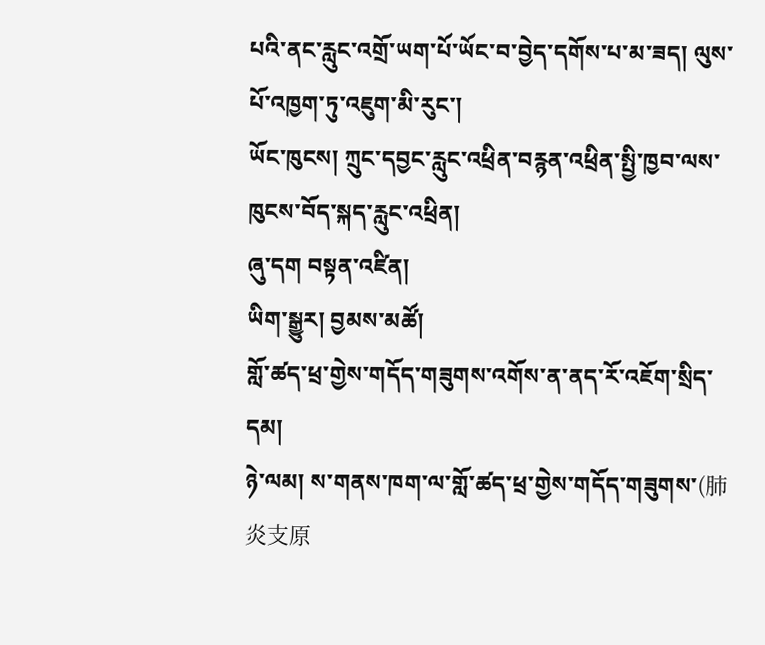པའི་ནང་རླུང་འགྲོ་ཡག་པོ་ཡོང་བ་བྱེད་དགོས་པ་མ་ཟད། ལུས་པོ་འཁྱག་ཏུ་འཇུག་མི་རུང་།
ཡོང་ཁུངས། ཀྲུང་དབྱང་རླུང་འཕྲིན་བརྙན་འཕྲིན་སྤྱི་ཁྱབ་ལས་ཁུངས་བོད་སྐད་རླུང་འཕྲིན།
ཞུ་དག བསྟན་འཛིན།
ཡིག་སྒྱུར། བྱམས་མཚོ།
གློ་ཚད་ཕྲ་གྱེས་གདོད་གཟུགས་འགོས་ན་ནད་རོ་འཇོག་སྲིད་དམ།
ཉེ་ལམ། ས་གནས་ཁག་ལ་གློ་ཚད་ཕྲ་གྱེས་གདོད་གཟུགས་(肺炎支原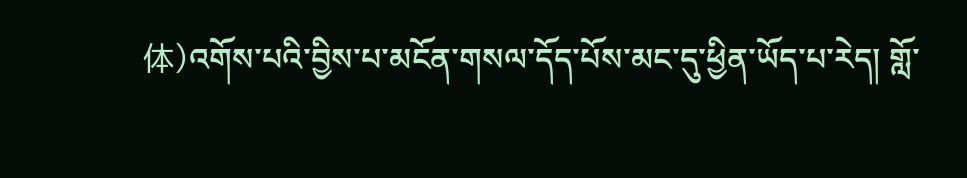体)འགོས་པའི་བྱིས་པ་མངོན་གསལ་དོད་པོས་མང་དུ་ཕྱིན་ཡོད་པ་རེད། གློ་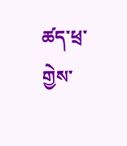ཚད་ཕྲ་གྱེས་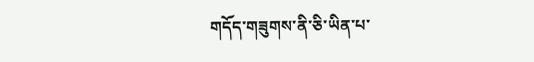གདོད་གཟུགས་ནི་ཅི་ཡིན་པ་